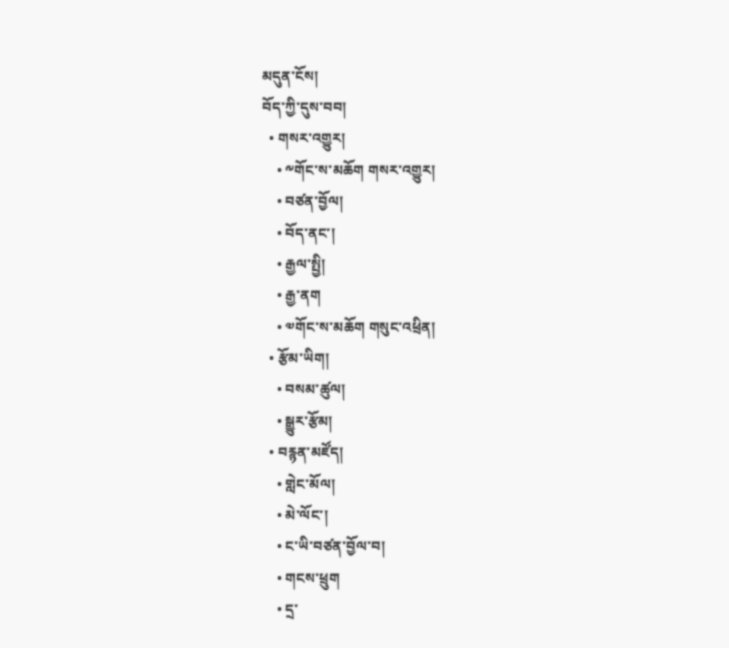མདུན་ངོས།
བོད་ཀྱི་དུས་བབ།
  • གསར་འགྱུར།
    • ༸གོང་ས་མཆོག གསར་འགྱུར།
    • བཙན་བྱོལ།
    • བོད་ནང་།
    • རྒྱལ་སྤྱི།
    • རྒྱ་ནག
    • ༧གོང་ས་མཆོག གསུང་འཕྲིན།
  • རྩོམ་ཡིག།
    • བསམ་ཚུལ།
    • སྒྱུར་རྩོམ།
  • བརྙན་མཛོད།
    • གླེང་མོལ།
    • མེ་ལོང་།
    • ང་ཡི་བཙན་བྱོལ་བ།
    • གངས་ཕྲུག
    • དྲ་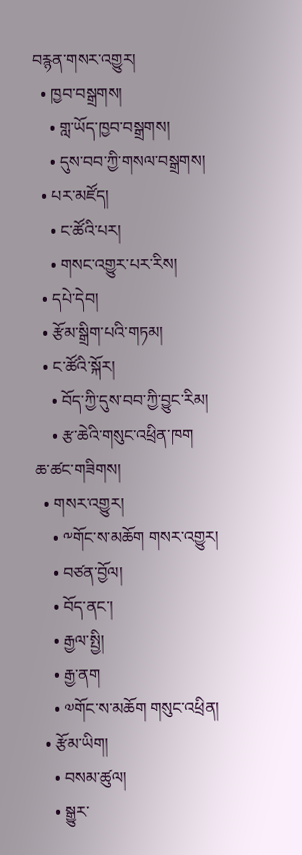བརྙན་གསར་འགྱུར།
  • ཁྱབ་བསྒྲགས།
    • གླ་ཡོད་ཁྱབ་བསྒྲགས།
    • དུས་བབ་ཀྱི་གསལ་བསྒྲགས།
  • པར་མཛོད།
    • ང་ཚོའི་པར།
    • གསང་འགྱུར་པར་རིས།
  • དཔེ་དེབ།
  • རྩོམ་སྒྲིག་པའི་གཏམ།
  • ང་ཚོའི་སྐོར།
    • བོད་ཀྱི་དུས་བབ་ཀྱི་བྱུང་རིམ།
    • རྩ་ཆེའི་གསུང་འཕྲིན་ཁག
ཆ་ཚང་གཟིགས།
  • གསར་འགྱུར།
    • ༸གོང་ས་མཆོག གསར་འགྱུར།
    • བཙན་བྱོལ།
    • བོད་ནང་།
    • རྒྱལ་སྤྱི།
    • རྒྱ་ནག
    • ༧གོང་ས་མཆོག གསུང་འཕྲིན།
  • རྩོམ་ཡིག།
    • བསམ་ཚུལ།
    • སྒྱུར་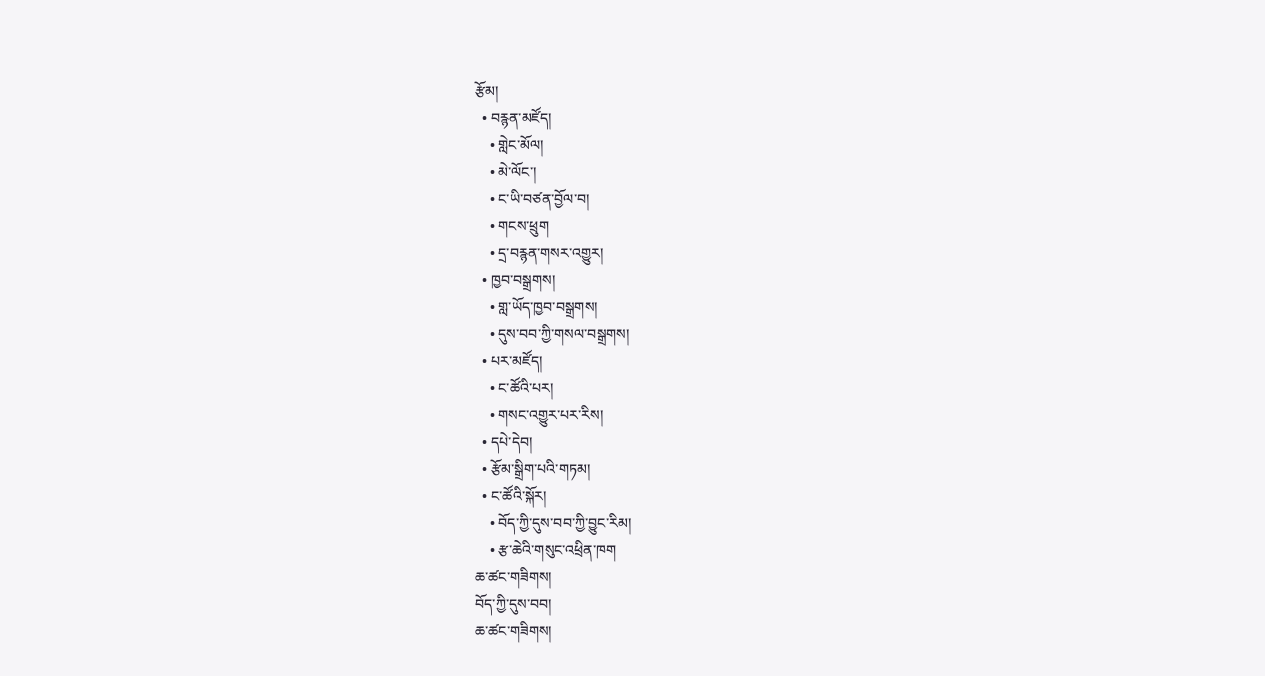རྩོམ།
  • བརྙན་མཛོད།
    • གླེང་མོལ།
    • མེ་ལོང་།
    • ང་ཡི་བཙན་བྱོལ་བ།
    • གངས་ཕྲུག
    • དྲ་བརྙན་གསར་འགྱུར།
  • ཁྱབ་བསྒྲགས།
    • གླ་ཡོད་ཁྱབ་བསྒྲགས།
    • དུས་བབ་ཀྱི་གསལ་བསྒྲགས།
  • པར་མཛོད།
    • ང་ཚོའི་པར།
    • གསང་འགྱུར་པར་རིས།
  • དཔེ་དེབ།
  • རྩོམ་སྒྲིག་པའི་གཏམ།
  • ང་ཚོའི་སྐོར།
    • བོད་ཀྱི་དུས་བབ་ཀྱི་བྱུང་རིམ།
    • རྩ་ཆེའི་གསུང་འཕྲིན་ཁག
ཆ་ཚང་གཟིགས།
བོད་ཀྱི་དུས་བབ།
ཆ་ཚང་གཟིགས།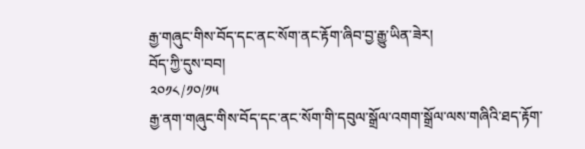རྒྱ་གཞུང་གིས་བོད་དང་ནང་སོག་ནང་རྟོག་ཞིབ་བྱ་རྒྱུ་ཡིན་ཟེར།
བོད་ཀྱི་དུས་བབ།
༢༠༡༨/༡༠/༡༥
རྒྱ་ནག་གཞུང་གིས་བོད་དང་ནང་སོག་གི་དབུལ་སྒྲོལ་འགག་སྒྲོལ་ལས་གཞིའི་ཐད་རྟོག་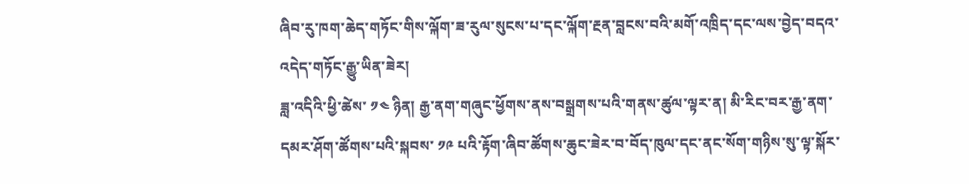ཞིབ་རུ་ཁག་ཆེད་གཏོང་གིས་ལྐོག་ཟ་རུལ་སུངས་པ་དང་ལྐོག་རྔན་བླངས་བའི་མགོ་འཁྲིད་དང་ལས་བྱེད་བདའ་འདེད་གཏོང་རྒྱུ་ཡིན་ཟེར།
ཟླ་འདིའི་ཕྱི་ཚེས་ ༡༤ ཉིན། རྒྱ་ནག་གཞུང་ཕྱོགས་ནས་བསྒྲགས་པའི་གནས་ཚུལ་ལྟར་ན། མི་རིང་བར་རྒྱ་ནག་དམར་ཤོག་ཚོགས་པའི་སྐབས་ ༡༩ པའི་རྟོག་ཞིབ་ཚོགས་ཆུང་ཟེར་བ་བོད་ཁུལ་དང་ནང་སོག་གཉིས་སུ་ལྟ་སྐོར་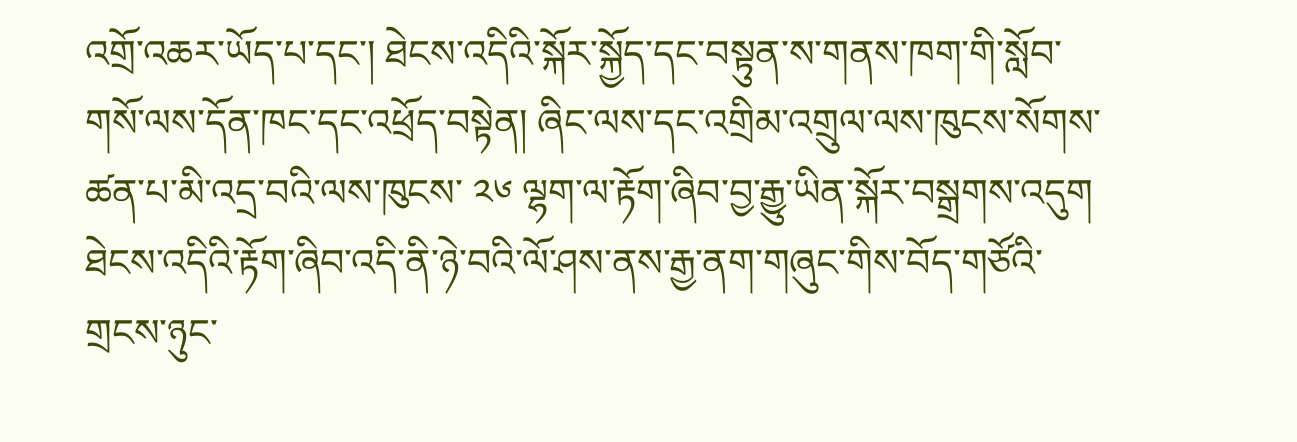འགྲོ་འཆར་ཡོད་པ་དང་། ཐེངས་འདིའི་སྐོར་སྐྱོད་དང་བསྟུན་ས་གནས་ཁག་གི་སློབ་གསོ་ལས་དོན་ཁང་དང་འཕྲོད་བསྟེན། ཞིང་ལས་དང་འགྲིམ་འགྲུལ་ལས་ཁུངས་སོགས་ཚན་པ་མི་འདྲ་བའི་ལས་ཁུངས་ ༢༦ ལྷག་ལ་རྟོག་ཞིབ་བྱ་རྒྱུ་ཡིན་སྐོར་བསྒྲགས་འདུག
ཐེངས་འདིའི་རྟོག་ཞིབ་འདི་ནི་ཉེ་བའི་ལོ་ཤས་ནས་རྒྱ་ནག་གཞུང་གིས་བོད་གཙོའི་གྲངས་ཉུང་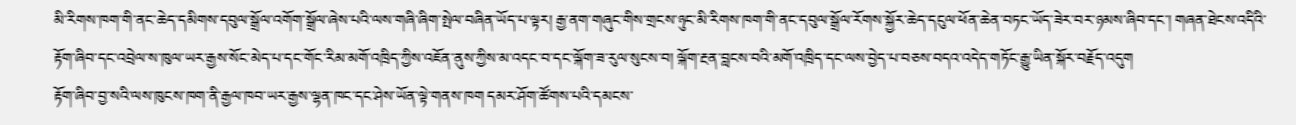མི་རིགས་ཁག་གི་ནང་ཆེད་དམིགས་དབུལ་སྒྲོལ་འགོག་སྒྲོལ་ཞེས་པའི་ལས་གཞི་ཞིག་སྤེལ་བཞིན་ཡོད་པ་ལྟར། རྒྱ་ནག་གཞུང་གིས་གྲངས་ཉུང་མི་རིགས་ཁག་གི་ནང་དབུལ་སྒྲོལ་རོགས་སྐྱོར་ཆེད་དངུལ་ཕོན་ཆེན་བཏང་ཡོད་ཟེར་བར་ཉམས་ཞིབ་དང་། གཞན་ཐེངས་འདིའི་རྟོག་ཞིབ་དང་འབྲེལ་ས་ཁུལ་ཡར་རྒྱས་སོང་མེད་པ་དང་གོང་རིམ་མགོ་འཁྲིད་ཀྱིས་འཇོན་ནུས་ཀྱིས་མ་འདང་བ་དང་ལྐོག་ཟ་རུལ་སུངས་བ། ལྐོག་རྔན་བླངས་བའི་མགོ་འཁྲིད་དང་ལས་བྱེད་པ་བཅས་བདའ་འདེད་གཏོང་རྒྱུ་ཡིན་སྐོར་བརྗོད་འདུག
རྟོག་ཞིབ་བྱ་སའི་ལས་ཁུངས་ཁག་ནི་རྒྱལ་ཁབ་ཡར་རྒྱས་ལྷན་ཁང་དང་ཤེས་ཡོན་ལྟེ་གནས་ཁག དམར་ཤོག་ཚོགས་པའི་དམངས་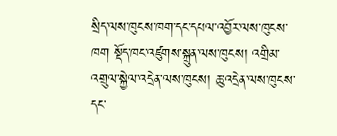སྲིད་ལས་ཁུངས་ཁག་དང་དཔལ་འབྱོར་ལས་ཁུངས་ཁག སྡོད་ཁང་འཛུགས་སྐྲུན་ལས་ཁུངས། འགྲིམ་འགྲུལ་སྐྱེལ་འདྲེན་ལས་ཁུངས། ཆུ་འདྲེན་ལས་ཁུངས་དང་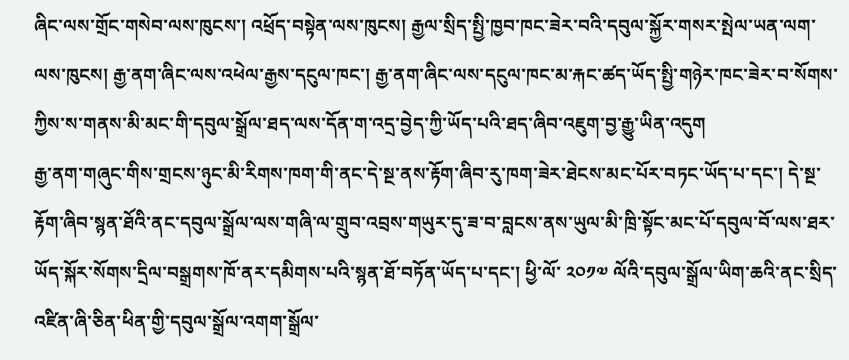ཞིང་ལས་གྲོང་གསེབ་ལས་ཁུངས་། འཕྲོད་བསྟེན་ལས་ཁུངས། རྒྱལ་སྲིད་སྤྱི་ཁྱབ་ཁང་ཟེར་བའི་དབུལ་སྐྱོར་གསར་སྤེལ་ཡན་ལག་ལས་ཁུངས། རྒྱ་ནག་ཞིང་ལས་འཕེལ་རྒྱས་དངུལ་ཁང་། རྒྱ་ནག་ཞིང་ལས་དངུལ་ཁང་མ་རྐང་ཚད་ཡོད་སྤྱི་གཉེར་ཁང་ཟེར་བ་སོགས་ཀྱིས་ས་གནས་མི་མང་གི་དབུལ་སྒྲོལ་ཐད་ལས་དོན་ག་འདྲ་བྱེད་ཀྱི་ཡོད་པའི་ཐད་ཞིབ་འཇུག་བྱ་རྒྱུ་ཡིན་འདུག
རྒྱ་ནག་གཞུང་གིས་གྲངས་ཉུང་མི་རིགས་ཁག་གི་ནང་དེ་སྔ་ནས་རྟོག་ཞིབ་རུ་ཁག་ཟེར་ཐེངས་མང་པོར་བཏང་ཡོད་པ་དང་། དེ་སྔ་རྟོག་ཞིབ་སྙན་ཐོའི་ནང་དབུལ་སྒྲོལ་ལས་གཞི་ལ་གྲུབ་འབྲས་གཡུར་དུ་ཟ་བ་བླངས་ནས་ཡུལ་མི་ཁྲི་སྟོང་མང་པོ་དབུལ་བོ་ལས་ཐར་ཡོད་སྐོར་སོགས་དྲིལ་བསྒྲགས་ཁོ་ནར་དམིགས་པའི་སྙན་ཐོ་བཏོན་ཡོད་པ་དང་། ཕྱི་ལོ་ ༢༠༡༧ ལོའི་དབུལ་སྒྲོལ་ཡིག་ཆའི་ནང་སྲིད་འཛིན་ཞི་ཅིན་ཕིན་གྱི་དབུལ་སྒྲོལ་འགག་སྒྲོལ་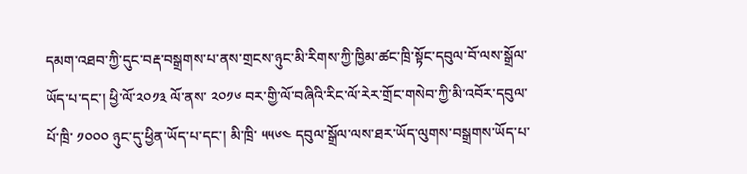དམག་འཐབ་ཀྱི་དུང་བརྡ་བསྒྲགས་པ་ནས་གྲངས་ཉུང་མི་རིགས་ཀྱི་ཁྱིམ་ཚང་ཁྲི་སྟོང་དབུལ་བོ་ལས་སྒྲོལ་ཡོད་པ་དང་། ཕྱི་ལོ་༢༠༡༣ ལོ་ནས་ ༢༠༡༦ བར་གྱི་ལོ་བཞིའི་རིང་ལོ་རེར་གྲོང་གསེབ་ཀྱི་མི་འབོར་དབུལ་པོ་ཁྲི་ ༡༠༠༠ ཉུང་དུ་ཕྱིན་ཡོད་པ་དང་། མི་ཁྲི་ ༥༥༦༤ དབུལ་སྒྲོལ་ལས་ཐར་ཡོད་ལུགས་བསྒྲགས་ཡོད་པ་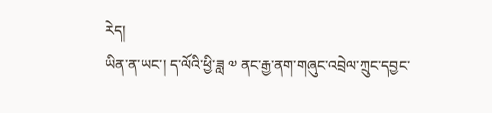རེད།
ཡིན་ན་ཡང་། ད་ལོའི་ཕྱི་ཟླ ༧ ནང་རྒྱ་ནག་གཞུང་འབྲེལ་ཀྲུང་དབྱང་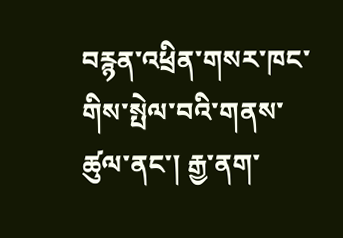བརྙན་འཕྲིན་གསར་ཁང་གིས་སྤེལ་བའི་གནས་ཚུལ་ནང་། རྒྱ་ནག་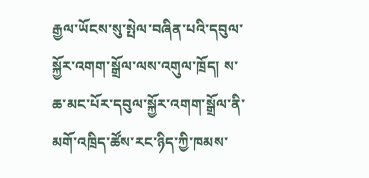རྒྱལ་ཡོངས་སུ་སྤེལ་བཞིན་པའི་དབུལ་སྐྱོར་འགག་སྒྲོལ་ལས་འགུལ་ཁྲོད། ས་ཆ་མང་པོར་དབུལ་སྐྱོར་འགག་སྒྲོལ་ནི་མགོ་འཁྲིད་ཚོས་རང་ཉིད་ཀྱི་ཁམས་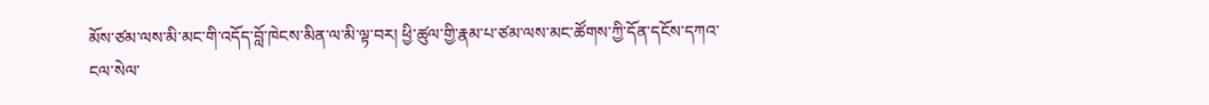མོས་ཙམ་ལས་མི་མང་གི་འདོད་བློ་ཁེངས་མིན་ལ་མི་ལྟ་བར། ཕྱི་ཚུལ་གྱི་རྣམ་པ་ཙམ་ལས་མང་ཚོགས་ཀྱི་དོན་དངོས་དཀའ་ངལ་སེལ་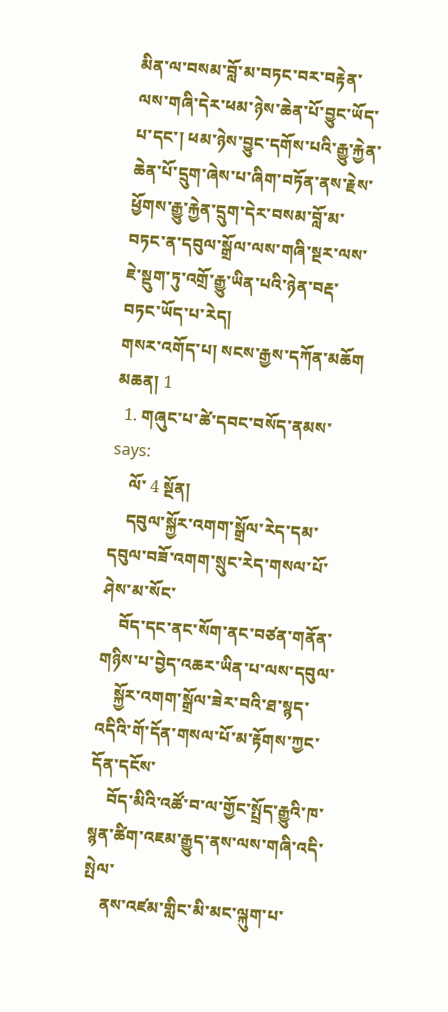མིན་ལ་བསམ་བློ་མ་བཏང་བར་བརྟེན་ལས་གཞི་དེར་ཕམ་ཉེས་ཆེན་པོ་བྱུང་ཡོད་པ་དང་། ཕམ་ཉེས་བྱུང་དགོས་པའི་རྒྱུ་རྐྱེན་ཆེན་པོ་དྲུག་ཞེས་པ་ཞིག་བཏོན་ནས་རྗེས་ཕྱོགས་རྒྱུ་རྐྱེན་དྲུག་དེར་བསམ་བློ་མ་བཏང་ན་དབུལ་སྒྲོལ་ལས་གཞི་སྔར་ལས་ཇེ་སྡུག་ཏུ་འགྲོ་རྒྱུ་ཡིན་པའི་ཉེན་བརྡ་བཏང་ཡོད་པ་རེད།
གསར་འགོད་པ། སངས་རྒྱས་དཀོན་མཆོག
མཆན། 1
  1. གཞུང་པ་ཚེ་དབང་བསོད་ནམས་ says:
    ལོ་ 4 སྔོན།
    དབུལ་སྐྱོར་འགག་སྒྲོལ་རེད་དམ་དབུལ་བཟོ་འགག་སྲུང་རེད་གསལ་པོ་ཤེས་མ་སོང་
    བོད་དང་ནང་སོག་ནང་བཙན་གནོན་གཉིས་པ་བྱེད་འཆར་ཡིན་པ་ལས་དབུལ་
    སྐྱོར་འགག་སྒྲོལ་ཟེར་བའི་ཐ་སྙད་འདིའི་གོ་དོན་གསལ་པོ་མ་རྟོགས་ཀྱང་དོན་དངོས་
    བོད་མིའི་འཚོ་བ་ལ་གྱོང་སྤྲོད་རྒྱུའི་ཁ་སྙན་ཚིག་འཇམ་རྒྱུད་ནས་ལས་གཞི་འདི་སྤེལ་
    ནས་འཛམ་གླིང་མི་མང་ལྐུག་པ་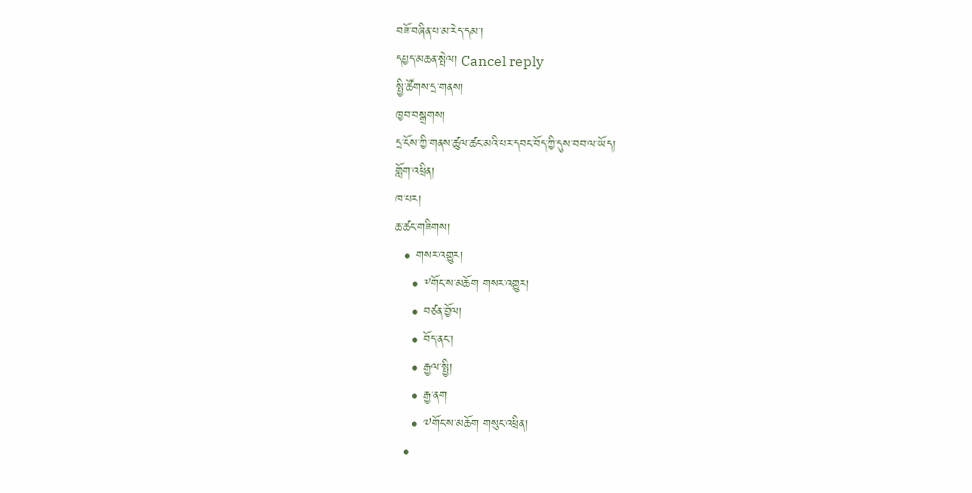བཟོ་བཞིན་པ་མ་རེད་དམ་།
དཔྱད་མཆན་སྤེལ། Cancel reply
སྤྱི་ཚོགས་དྲ་གནས།
ཁྱབ་བསྒྲགས།
དྲ་ངོས་ཀྱི་གནས་ཚུལ་ཚང་མའི་པར་དབང་བོད་ཀྱི་དུས་བབ་ལ་ཡོད།
གློག་འཕྲིན།
ཁ་པར།
ཆ་ཚང་གཟིགས།
  • གསར་འགྱུར།
    • ༸གོང་ས་མཆོག གསར་འགྱུར།
    • བཙན་བྱོལ།
    • བོད་ནང་།
    • རྒྱལ་སྤྱི།
    • རྒྱ་ནག
    • ༧གོང་ས་མཆོག གསུང་འཕྲིན།
  •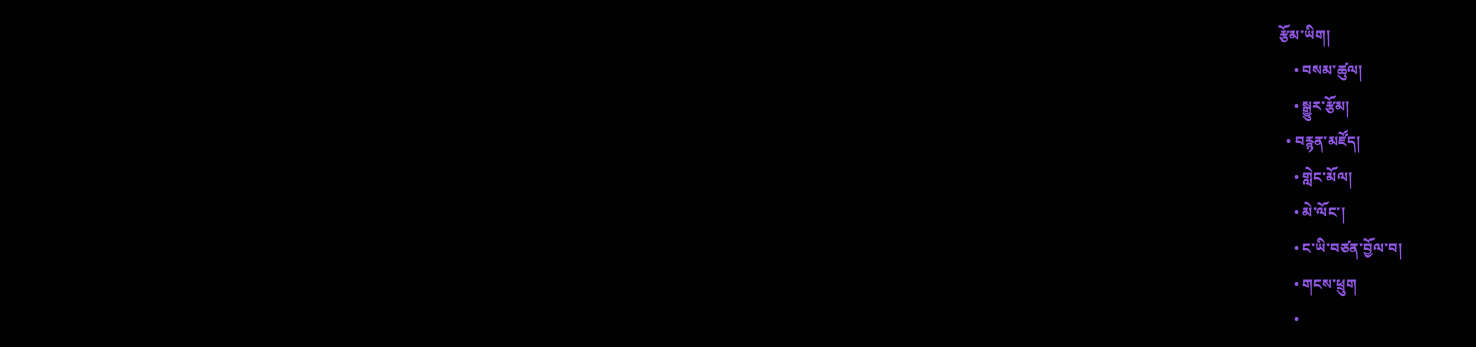རྩོམ་ཡིག།
    • བསམ་ཚུལ།
    • སྒྱུར་རྩོམ།
  • བརྙན་མཛོད།
    • གླེང་མོལ།
    • མེ་ལོང་།
    • ང་ཡི་བཙན་བྱོལ་བ།
    • གངས་ཕྲུག
    •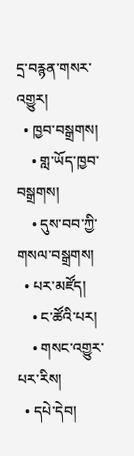དྲ་བརྙན་གསར་འགྱུར།
  • ཁྱབ་བསྒྲགས།
    • གླ་ཡོད་ཁྱབ་བསྒྲགས།
    • དུས་བབ་ཀྱི་གསལ་བསྒྲགས།
  • པར་མཛོད།
    • ང་ཚོའི་པར།
    • གསང་འགྱུར་པར་རིས།
  • དཔེ་དེབ།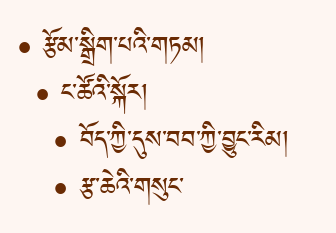• རྩོམ་སྒྲིག་པའི་གཏམ།
  • ང་ཚོའི་སྐོར།
    • བོད་ཀྱི་དུས་བབ་ཀྱི་བྱུང་རིམ།
    • རྩ་ཆེའི་གསུང་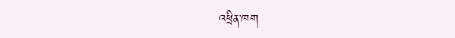འཕྲིན་ཁག